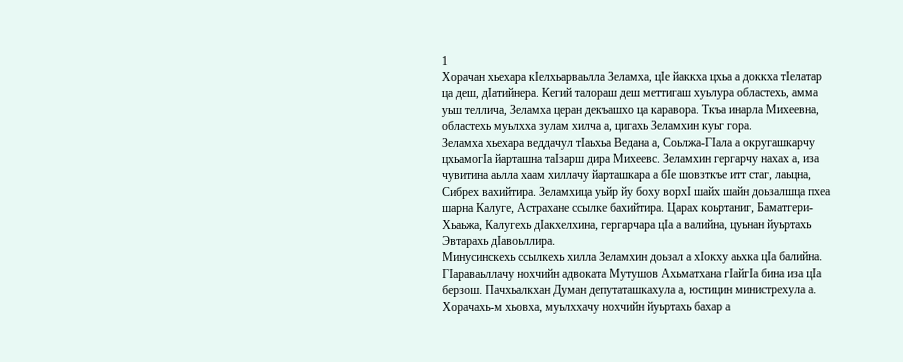1
Хорачан хьехара кIелхьарваьлла Зеламха, цIе йаккха цхьа а доккха тIелатар ца деш, дIатийнера. Кегий талораш деш меттигаш хуьлура областехь, амма уьш теллича, Зеламха церан декъашхо ца каравора. Ткъа инарла Михеевна, областехь муьлхха зулам хилча а, цигахь Зеламхин куьг гора.
Зеламха хьехара веддачул тIаьхьа Ведана а, Соьлжа-ГIала а округашкарчу цхьамогIа йарташна таIзарш дира Михеевс. Зеламхин гергарчу нахах а, иза чувитина аьлла хаам хиллачу йарташкара а бIе шовзткъе итт стаг, лаьцна, Сибрех вахийтира. Зеламхица уьйр йу боху ворхI шайх шайн доьзалшца пхеа шарна Калуге, Астрахане ссылке бахийтира. Царах коьртаниг, Баматгери-Хьаьжа, Калугехь дIакхелхина, гергарчара цIа а валийна, цуьнан йуьртахь Эвтарахь дIавоьллира.
Минусинскехь ссылкехь хилла Зеламхин доьзал а хIокху аьхка цIа балийна. ГIараваьллачу нохчийн адвоката Мутушов Ахьматхана гIайгIа бина иза цIа берзош. Пачхьалкхан Думан депутаташкахула а, юстицин министрехула а. Хорачахь-м хьовха, муьлххачу нохчийн йуьртахь бахар а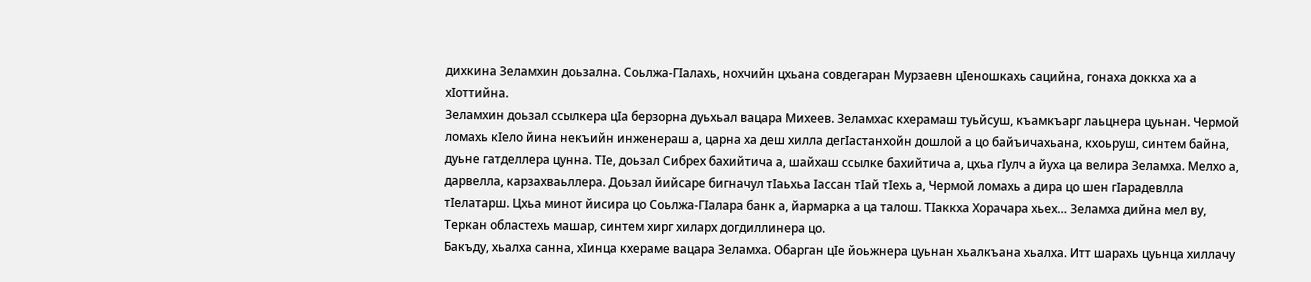дихкина Зеламхин доьзална. Соьлжа-ГIалахь, нохчийн цхьана совдегаран Мурзаевн цIеношкахь сацийна, гонаха доккха ха а хIоттийна.
Зеламхин доьзал ссылкера цIа берзорна дуьхьал вацара Михеев. Зеламхас кхерамаш туьйсуш, къамкъарг лаьцнера цуьнан. Чермой ломахь кIело йина некъийн инженераш а, царна ха деш хилла дегIастанхойн дошлой а цо байъичахьана, кхоьруш, синтем байна, дуьне гатделлера цунна. TIе, доьзал Сибрех бахийтича а, шайхаш ссылке бахийтича а, цхьа гIулч а йуха ца велира Зеламха. Мелхо а, дарвелла, карзахваьллера. Доьзал йийсаре бигначул тIаьхьа Iассан тIай тIехь а, Чермой ломахь а дира цо шен гIарадевлла тIелатарш. Цхьа минот йисира цо Соьлжа-ГIалара банк а, йармарка а ца талош. ТIаккха Хорачара хьех… Зеламха дийна мел ву, Теркан областехь машар, синтем хирг хиларх догдиллинера цо.
Бакъду, хьалха санна, хIинца кхераме вацара Зеламха. Обарган цIе йоьжнера цуьнан хьалкъана хьалха. Итт шарахь цуьнца хиллачу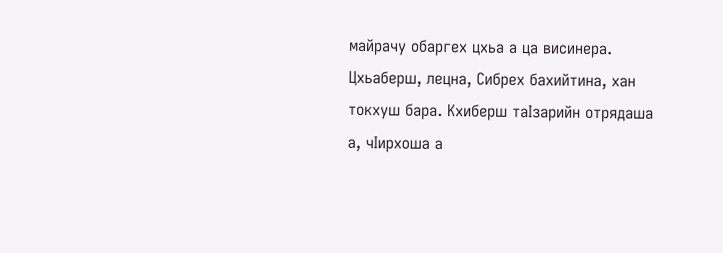майрачу обаргех цхьа а ца висинера. Цхьаберш, лецна, Сибрех бахийтина, хан токхуш бара. Кхиберш таIзарийн отрядаша а, чIирхоша а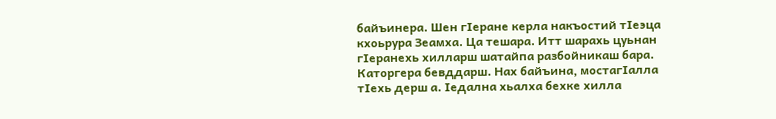байъинера. Шен гIеране керла накъостий тIеэца кхоьрура Зеамха. Ца тешара. Итт шарахь цуьнан гIеранехь хилларш шатайпа разбойникаш бара. Каторгера бевддарш. Нах байъина, мостагIалла тIехь дерш а. Iедална хьалха бехке хилла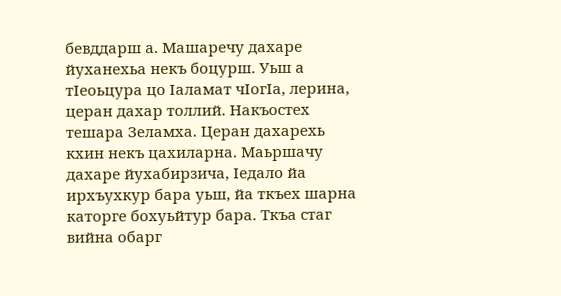бевддарш а. Машаречу дахаре йуханехьа некъ боцурш. Уьш а тIеоьцура цо Iаламат чIогIа, лерина, церан дахар толлий. Накъостех тешара Зеламха. Церан дахарехь кхин некъ цахиларна. Маьршачу дахаре йухабирзича, Iедало йа ирхъухкур бара уьш, йа ткъех шарна каторге бохуьйтур бара. Ткъа стаг вийна обарг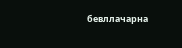бевллачарна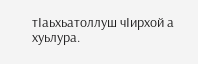тIаьхьатоллуш чIирхой а хуьлура.